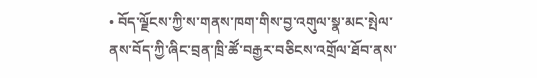• བོད་ལྗོངས་ཀྱི་ས་གནས་ཁག་གིས་བྱ་འགུལ་སྣ་མང་སྤེལ་ནས་བོད་ཀྱི་ཞིང་བྲན་ཁྲི་ཚོ་བརྒྱར་བཅིངས་འགྲོལ་ཐོབ་ནས་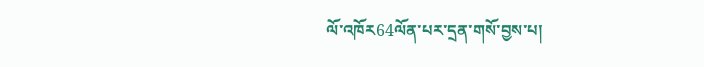ལོ་འཁོར64ལོན་པར་དྲན་གསོ་བྱས་པ།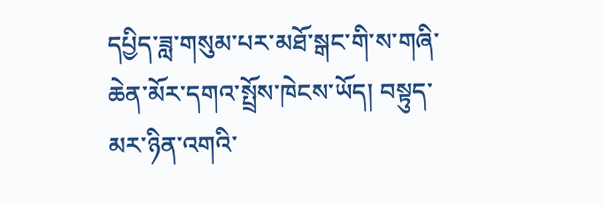དཔྱིད་ཟླ་གསུམ་པར་མཐོ་སྒང་གི་ས་གཞི་ཆེན་མོར་དགའ་སྤྲོས་ཁེངས་ཡོད། བསྟུད་མར་ཉིན་འགའི་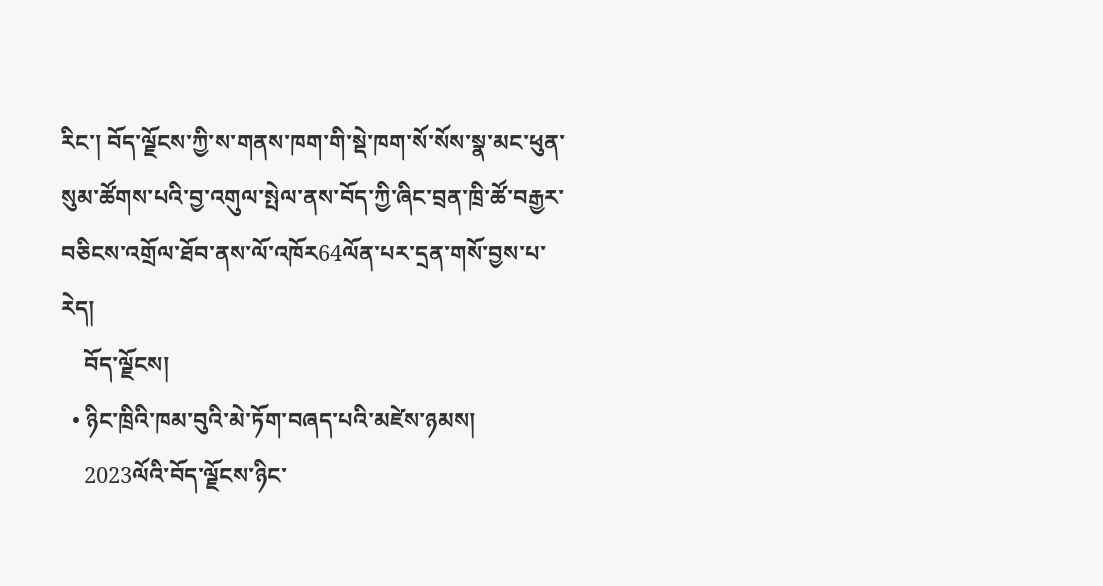རིང་། བོད་ལྗོངས་ཀྱི་ས་གནས་ཁག་གི་སྡེ་ཁག་སོ་སོས་སྣ་མང་ཕུན་སུམ་ཚོགས་པའི་བྱ་འགུལ་སྤེལ་ནས་བོད་ཀྱི་ཞིང་བྲན་ཁྲི་ཚོ་བརྒྱར་བཅིངས་འགྲོལ་ཐོབ་ནས་ལོ་འཁོར64ལོན་པར་དྲན་གསོ་བྱས་པ་རེད།
    བོད་ལྗོངས།
  • ཉིང་ཁྲིའི་ཁམ་བུའི་མེ་ཏོག་བཞད་པའི་མཛེས་ཉམས།
    2023ལོའི་བོད་ལྗོངས་ཉིང་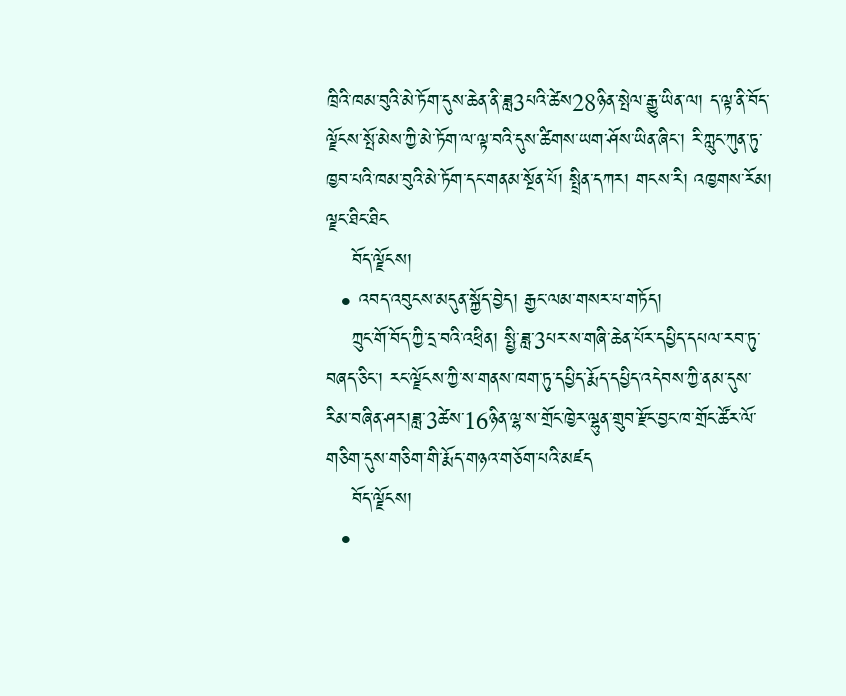ཁྲིའི་ཁམ་བུའི་མེ་ཏོག་དུས་ཆེན་ནི་ཟླ3པའི་ཚེས28ཉིན་སྤེལ་རྒྱུ་ཡིན་ལ། ད་ལྟ་ནི་བོད་ལྗོངས་སྤོ་མེས་ཀྱི་མེ་ཏོག་ལ་ལྟ་བའི་དུས་ཚིགས་ཡག་ཤོས་ཡིན་ཞིང་། རི་ཀླུང་ཀུན་ཏུ་ཁྱབ་པའི་ཁམ་བུའི་མེ་ཏོག་དང་གནམ་སྔོན་པོ། སྤྲིན་དཀར། གངས་རི། འཁྱགས་རོམ། ལྗང་ཐིང་ཐིང
    བོད་ལྗོངས།
  • འབད་འབུངས་མདུན་སྐྱོད་བྱེད། རྒྱང་ལམ་གསར་པ་གཏོད།
    ཀྲུང་གོ་བོད་ཀྱི་དྲ་བའི་འཕྲིན། སྤྱི་ཟླ་3པར་ས་གཞི་ཆེན་པོར་དཔྱིད་དཔལ་རབ་ཏུ་བཞད་ཅིང་། རང་ལྗོངས་ཀྱི་ས་གནས་ཁག་ཏུ་དཔྱིད་རྨོད་དཔྱིད་འདེབས་ཀྱི་ནམ་དུས་རིམ་བཞིན་ཤར།ཟླ་3ཚེས་16ཉིན་ལྷ་ས་གྲོང་ཁྱེར་ལྷུན་གྲུབ་རྫོང་བྱང་ཁ་གྲོང་ཚོར་ལོ་གཅིག་དུས་གཅིག་གི་རྨོད་གཉའ་གཅོག་པའི་མཛད
    བོད་ལྗོངས།
  •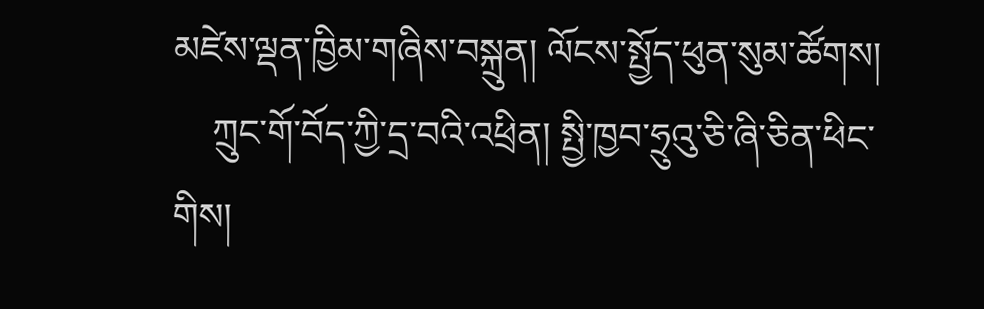མཛེས་ལྡན་ཁྱིམ་གཞིས་བསྐྲུན། ལོངས་སྤྱོད་ཕུན་སུམ་ཚོགས།
    ཀྲུང་གོ་བོད་ཀྱི་དྲ་བའི་འཕྲིན། སྤྱི་ཁྱབ་ཧྲུའུ་ཅི་ཞི་ཅིན་ཕིང་གིས།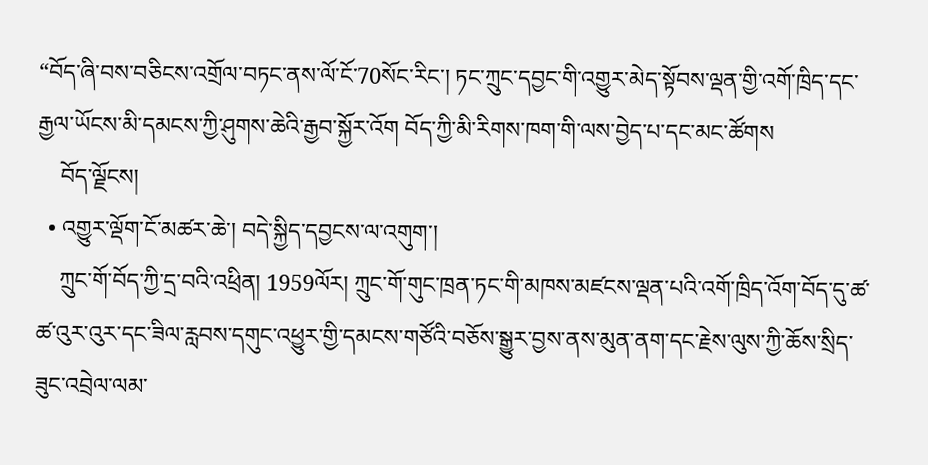“བོད་ཞི་བས་བཅིངས་འགྲོལ་བཏང་ནས་ལོ་ངོ་70སོང་རིང་། ཏང་ཀྲུང་དབྱང་གི་འགྱུར་མེད་སྟོབས་ལྡན་གྱི་འགོ་ཁྲིད་དང་རྒྱལ་ཡོངས་མི་དམངས་ཀྱི་ཤུགས་ཆེའི་རྒྱབ་སྐྱོར་འོག བོད་ཀྱི་མི་རིགས་ཁག་གི་ལས་བྱེད་པ་དང་མང་ཚོགས
    བོད་ལྗོངས།
  • འགྱུར་ལྡོག་ངོ་མཚར་ཆེ་། བདེ་སྐྱིད་དབྱངས་ལ་འགུག་།
    ཀྲུང་གོ་བོད་ཀྱི་དྲ་བའི་འཕྲིན། 1959ལོར། ཀྲུང་གོ་གུང་ཁྲན་ཏང་གི་མཁས་མཛངས་ལྡན་པའི་འགོ་ཁྲིད་འོག་བོད་དུ་ཚ་ཚ་འུར་འུར་དང་ཟིལ་རླབས་དགུང་འཕྱུར་གྱི་དམངས་གཙོའི་བཅོས་སྒྱུར་བྱས་ནས་མུན་ནག་དང་རྗེས་ལུས་ཀྱི་ཆོས་སྲིད་ཟུང་འབྲེལ་ལམ་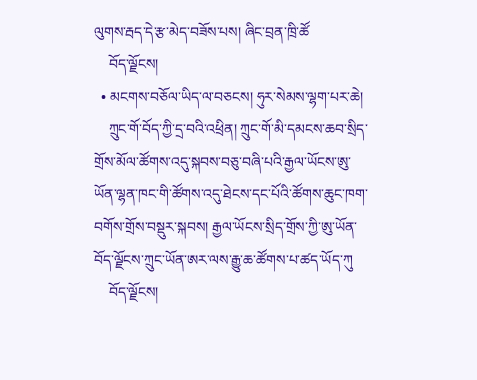ལུགས་རྦད་དེ་རྩ་མེད་བཟོས་པས། ཞིང་བྲན་ཁྲི་ཚོ
    བོད་ལྗོངས།
  • མངགས་བཅོལ་ཡིད་ལ་བཅངས། ཧུར་སེམས་ལྷག་པར་ཆེ།
    ཀྲུང་གོ་བོད་ཀྱི་དྲ་བའི་འཕྲིན། ཀྲུང་གོ་མི་དམངས་ཆབ་སྲིད་གྲོས་མོལ་ཚོགས་འདུ་སྐབས་བཅུ་བཞི་པའི་རྒྱལ་ཡོངས་ཨུ་ཡོན་ལྷན་ཁང་གི་ཚོགས་འདུ་ཐེངས་དང་པོའི་ཚོགས་ཆུང་ཁག་བགོས་གྲོས་བསྡུར་སྐབས། རྒྱལ་ཡོངས་སྲིད་གྲོས་ཀྱི་ཨུ་ཡོན་བོད་ལྗོངས་ཀྲུང་ཡོན་ཨར་ལས་རྒྱུ་ཆ་ཚོགས་པ་ཚད་ཡོད་ཀུ
    བོད་ལྗོངས།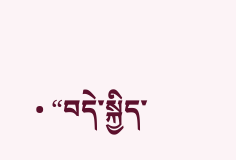• “བདེ་སྐྱིད་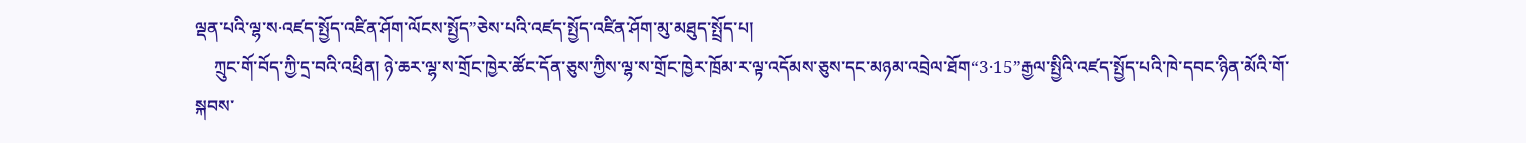ལྡན་པའི་ལྷ་ས·འཛད་སྤྱོད་འཛིན་ཤོག་ལོངས་སྤྱོད”ཅེས་པའི་འཛད་སྤྱོད་འཛིན་ཤོག་མུ་མཐུད་སྤྲོད་པ།
    ཀྲུང་གོ་བོད་ཀྱི་དྲ་བའི་འཕྲིན། ཉེ་ཆར་ལྷ་ས་གྲོང་ཁྱེར་ཚོང་དོན་ཅུས་ཀྱིས་ལྷ་ས་གྲོང་ཁྱེར་ཁྲོམ་ར་ལྟ་འདོམས་ཅུས་དང་མཉམ་འབྲེལ་ཐོག“3·15”རྒྱལ་སྤྱིའི་འཛད་སྤྱོད་པའི་ཁེ་དབང་ཉིན་མོའི་གོ་སྐབས་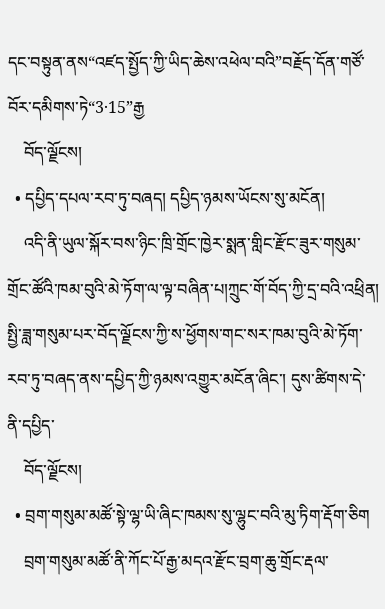དང་བསྟུན་ནས“འཛད་སྤྱོད་ཀྱི་ཡིད་ཆེས་འཕེལ་བའི”བརྗོད་དོན་གཙོ་བོར་དམིགས་ཏེ“3·15”རྒྱ
    བོད་ལྗོངས།
  • དཔྱིད་དཔལ་རབ་ཏུ་བཞད། དཔྱིད་ཉམས་ཡོངས་སུ་མངོན།
    འདི་ནི་ཡུལ་སྐོར་བས་ཉིང་ཁྲི་གྲོང་ཁྱེར་སྨན་གླིང་རྫོང་ཟུར་གསུམ་གྲོང་ཚོའི་ཁམ་བུའི་མེ་ཏོག་ལ་ལྟ་བཞིན་པ།ཀྲུང་གོ་བོད་ཀྱི་དྲ་བའི་འཕྲིན། སྤྱི་ཟླ་གསུམ་པར་བོད་ལྗོངས་ཀྱི་ས་ཕྱོགས་གང་སར་ཁམ་བུའི་མེ་ཏོག་རབ་ཏུ་བཞད་ནས་དཔྱིད་ཀྱི་ཉམས་འགྱུར་མངོན་ཞིང་། དུས་ཚིགས་དེ་ནི་དཔྱིད་
    བོད་ལྗོངས།
  • བྲག་གསུམ་མཚོ་སྟེ་ལྷ་ཡི་ཞིང་ཁམས་སུ་ལྷུང་བའི་མུ་ཏིག་རྡོག་ཅིག
    བྲག་གསུམ་མཚོ་ནི་ཀོང་པོ་རྒྱ་མདའ་རྫོང་བྲག་ཆུ་གྲོང་རྡལ་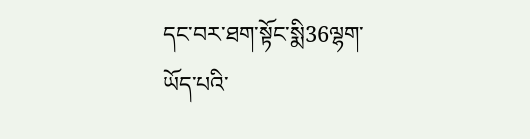དང་བར་ཐག་སྟོང་སྨི36ལྷག་ཡོད་པའི་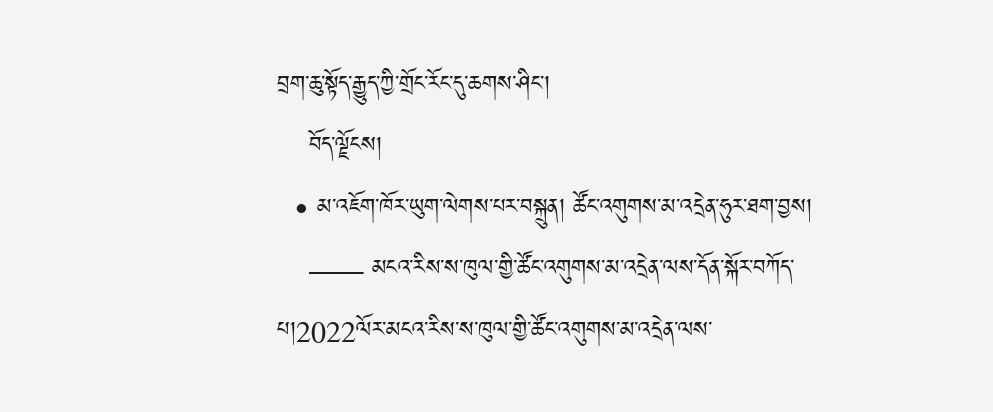བྲག་ཆུ་སྟོད་རྒྱུད་ཀྱི་གྲོང་རོང་དུ་ཆགས་ཤིང་།
    བོད་ལྗོངས།
  • མ་འཇོག་ཁོར་ཡུག་ལེགས་པར་བསྐྲུན། ཚོང་འགུགས་མ་འདྲེན་ཧུར་ཐག་བྱས།
    —— མངའ་རིས་ས་ཁུལ་གྱི་ཚོང་འགུགས་མ་འདྲེན་ལས་དོན་སྐོར་བཀོད་པ།2022ལོར་མངའ་རིས་ས་ཁུལ་གྱི་ཚོང་འགུགས་མ་འདྲེན་ལས་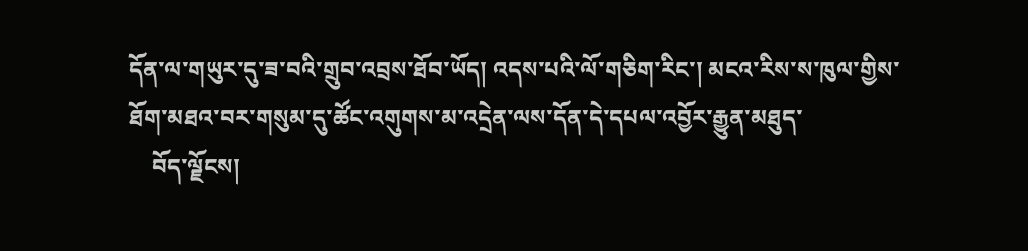དོན་ལ་གཡུར་དུ་ཟ་བའི་གྲུབ་འབྲས་ཐོབ་ཡོད། འདས་པའི་ལོ་གཅིག་རིང་། མངའ་རིས་ས་ཁུལ་གྱིས་ཐོག་མཐའ་བར་གསུམ་དུ་ཚོང་འགུགས་མ་འདྲེན་ལས་དོན་དེ་དཔལ་འབྱོར་རྒྱུན་མཐུད་
    བོད་ལྗོངས།